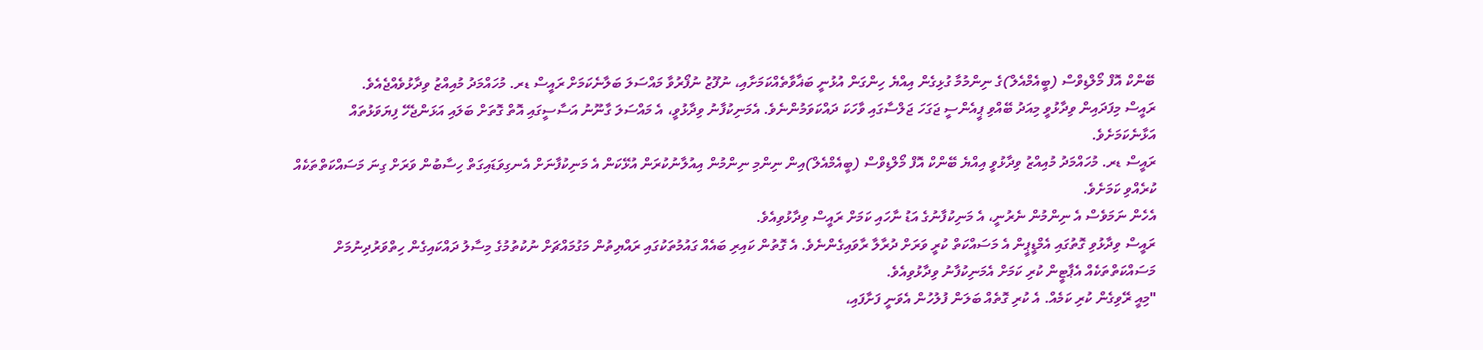ބޭންކް އޮފް މޯލްޑިވްސް (ބީއެމްއެލް)ގެ ނިންމުމާ ގުޅިގެން އިއްޔެ ހިންގަން އުޅުނީ ބަޣާވާތެއްކަމަށާއި، ނުފޫޒު ނުފޯރުވާ މައްސަލަ ބަލާނެކަމަށް ރައީސް ޑރ. މުހައްމަދު މުއިއްޒު ވިދާޅުވެއްޖެއެވެ.
ރައީސް މިފަދައިން ވިދާޅުވީ މިއަދު ބޭއްވި ޕީއެންސީ ޖަގަހަ ޖަލްސާގައި ވާހަކަ ދައްކަވަމުންނެވެ. އެމަނިކުފާނު ވިދާޅުވީ، އެ މައްސަލަ ގާނޫނު އަސާސީގައި އޮތް ގޮތަށް ބަލައި އަޅަންޖެހޭ ފިޔަވަޅުތައް އަޅާނެކަމަށެވެ.
ރައީސް ޑރ. މުހައްމަދު މުއިއްޒު ވިދާޅުވީ އިއްޔެ ބޭންކް އޮފް މޯލްޑިވްސް (ބީއެމްއެލް)އިން ނިންމި ނިންމުން އިއުލާނުކުރަން އުޅޭކަން އެ މަނިކުފާނަށް އެނގިވަޑައިގަތް ހިސާބުން ވަރަށް ގިނަ މަސައްކަތްތަކެއް ކުރެއްވި ކަމަށެވެ.
އެހެން ނަމަވެސް އެ ނިންމުން ނެރުނީ، އެ މަނިކުފާނުގެ އަޑު ނާހައި ކަމަށް ރައީސް ވިދާޅުވިއެވެ.
ރައީސް ވިދާޅުވި ގޮތުގައި އެމްޑީޕީން އެ މަސައްކަތް ކުރީ ވަރަށް ދުރާލާ ރާވައިގެންނެވެ. އެ ގޮތުން ކައިރި ބައެއް ގައުމުތަކުގައި ރައްޔިތުން މަގުމައްޗަށް ނުކުތުމުގެ މިސާލު ދައްކައިގެން ހިތްވަރުދިނުމަށް މަސައްކަތްތަކެއް އެޕާޓީން ކުރި ކަމަށް އެމަނިކުފާނު ވިދާޅުވިއެވެ.
"މިއީ ރޭވިގެން ކުރި ކަމެއް. އެ ކުރި ގޮތެއް ބަލަން ފުލުހުން އެވަނީ ފަށާފައި،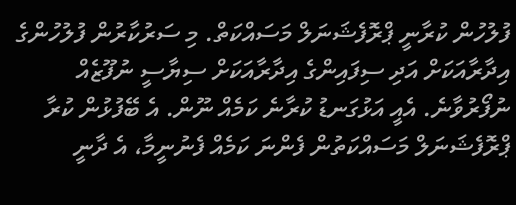ފުލުހުން ކުރާނީ ޕްރޮފެޝަނަލް މަސައްކަތް. މި ސަރުކާރުން ފުލުހުންގެ އިދާރާއަކަށް އަދި ސިފައިންގެ އިދާރާއަކަށް ސިޔާސީ ނުފޫޒެއް ނުފޯރުވާނެ. އެއީ އަޅުގަނޑު ކުރާނެ ކަމެއް ނޫން. އެ ބޭފުޅުން ކުރާ ޕްރޮފެޝަނަލް މަސައްކަތުން ފެންނަ ކަމެއް ފެނުނީމާ، އެ ދާނީ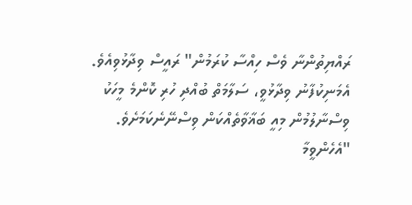ރައްޔިތުންނާ ވެސް ހިއްސާ ކުރަމުން" ރައީސް ވިދާޅުވިއެވެ.
އެމަނިކުފާނު ވިދާޅުވީ، ސަލާމަތް ބުއްދި ހުރި ކޮންމެ މީހަކު ވިސްނާލުމުން މިއީ ބަޣާވާތެއްކަން ވިސްނޭނެކަމަށެވެ.
"އެހެންވީމާ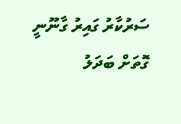ސަރުކާރު ގައިރު ގާނޫނީ ގޮތަށް ބަދަލު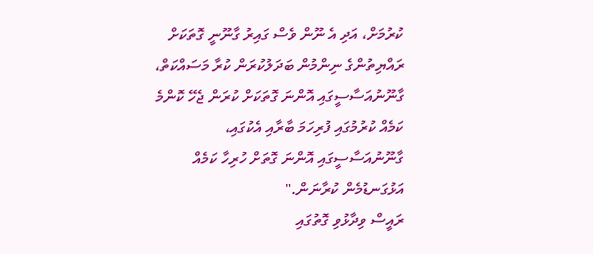ކުރުމަށް، އަދި އެ ނޫން ވެސް ގައިރު ގާނޫނީ ގޮތަކަށް ރައްޔިތުންގެ ނިންމުން ބަދަލުކުރަން ކުރާ މަސައްކަތް، ގާނޫނުއަސާސީގައި އޮންނަ ގޮތަކަށް ކުރަން ޖެހޭ ކޮންމެ ކަމެއް ކުރުމުގައި ފުރިހަމަ ބާރާއި އެކުގައި، ގާނޫނުއަސާސީގައި އޮންނަ ގޮތަށް ހުރިހާ ކަމެއް އަޅުގަނޑުމެން ކުރާނަން."
ރައީސް ވިދާޅުވި ގޮތުގައި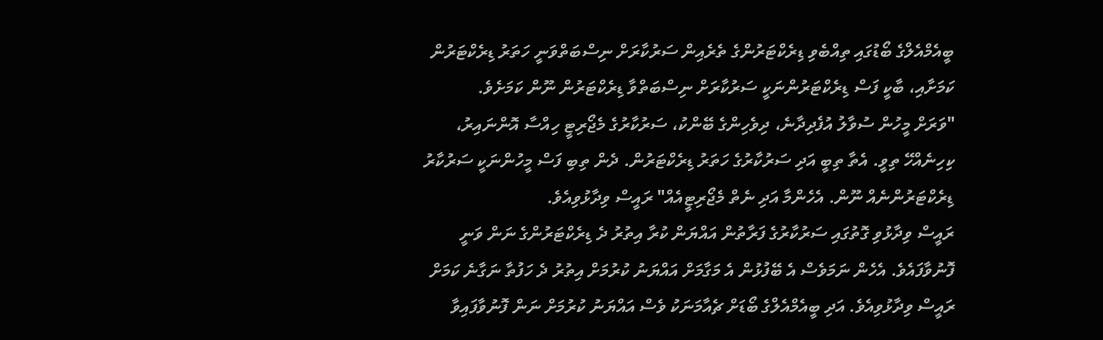ބީއެމްއެލްގެ ބޯޑުގައި ތިއްބެވި ޑިރެކްޓަރުންގެ ތެރެއިން ސަރުކާރަށް ނިސްބަތްވަނީ ހަތަރު ޑިރެކްޓަރުން ކަމަށާއި، ބާކީ ފަސް ޑިރެކްޓަރުންނަކީ ސަރުކާރަށް ނިސްބަތްވާ ޑިރެކްޓަރުން ނޫން ކަމަށެވެ.
"ވަރަށް މީހުން ސުވާލު އުފެދިދާނެ، ދިވެހިންގެ ބޭންކު، ސަރުކާރުގެ މެޖޯރިޓީ ހިއްސާ އޮންނައިރު، ކިހިނެއްހޭ ތިވީ. އެތާ ތިބީ އަދި ސަރުކާރުގެ ހަތަރު ޑިރެކްޓަރުން. ދެން ތިބި ފަސް މީހުންނަކީ ސަރުކާރު ޑިރެކްޓަރުންނެއް ނޫން. އެހެންމާ އަދި ނެތް މެޖޯރިޓީއެއް" ރައީސް ވިދާޅުވިއެވެ.
ރައީސް ވިދާޅުވި ގޮތުގައި ސަރުކާރުގެ ފަރާތުން އައްޔަން ކުރާ އިތުރު ދެ ޑިރެކްޓަރުންގެ ނަން ވަނީ ފޮނުވާފައެވެ. އެހެން ނަމަވެސް އެ ބޭފުޅުން އެ މަގާމަށް އައްޔަނު ކުރުމަށް އިތުރު ދެ ހަފުތާ ނަގާނެ ކަމަށް ރައީސް ވިދާޅުވިއެވެ. އަދި ބީއެމްއެލްގެ ބޯޑަށް ޗެއާމަނަކު ވެސް އައްޔަނު ކުރުމަށް ނަން ފޮނުވާފައިވާ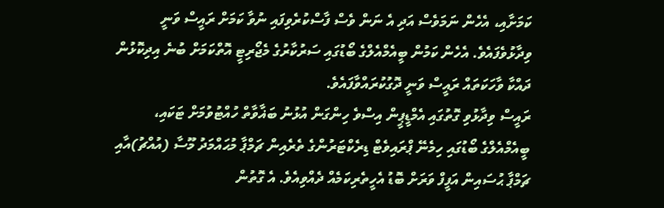ކަމަށާއި، އެހެން ނަމަވެސް އަދި އެ ނަން ވެސް ފާސްކުރެވިފައި ނުވާ ކަމަށް ރައީސް ވަނީ ވިދާޅުވެފައެވެ. އެހެން ކަމުން ބީއެމްއެލްގެ ބޯޑުގައި ސަރުކާރުގެ މެޖޯރިޓީ އޮތްކަމަށް ބުނެ އިދިކޮޅުން ދައްކާ ވާހަކަތައް ރައީސް ވަނީ ދޮގުކުރައްވާފައެވެ.
ރައީސް ވިދާޅުވި ގޮތުގައި އެމްޑީޕީން އިސްވެ ހިންގަން އުޅުނު ބަޣާވާތް ހުއްޓުވުމަށް ޓަކައި، ބީއެމްއެލްގެ ބޯޑުގައި ހިމެނޭ ޕްރައިވެޓް ޑިރެކްޓަރުންގެ ތެރެއިން ޗަމްޕާ މުޙައްމަދު މޫސާ (އުއްޗު)އާއި ޗަމްޕާ ޙުސައިން އަފީފް ވަރަށް ބޮޑު އެހީތެރިކަމެއް ދެއްވިއެވެ. އެ ގޮތުން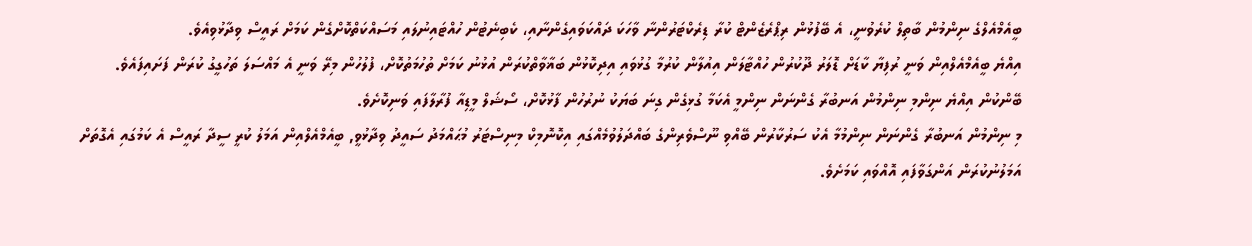ބީއެމްއެލްގެ ނިންމުން ބާތިލް ކުރެވުނީ، އެ ބޭފުޅުން ރިޕްރެޒެންޓް ކުރާ ޑިރެކްޓަރުންނާ ވާހަކަ ދައްކަވައިގެންނާއި، ކެބިނެޓުން ހުއްޓައިނުލައި މަސައްކަތްކޮށްގެން ކަމަށް ރައީސް ވިދާޅުވިއެވެ.
އިއްޔެ ބީއެމްއެލްއިން ވަނީ ރުފިޔާ ކާޑަށް ޑޮލަރު ދޫކުރުން ހުއްޓާލަން އިއުލާން ކުރުމާ ގުޅުވައި އިދިކޮޅުން ބަޣާވާތްކުރަން އުޅުނު ކަމަށް ތުހުމަތުކޮށް، ފުލުހުން މިރޭ ވަނީ އެ މައްސަލަ ތަހުގީގު ކުރަން ފަށައިފައެވެ.
ބޭންކުން އިއްޔެ ނިންމި ނިންމުން އަނބުރާ ގެންނަން ނިންމީ އެކަމާ ގުޅިގެން ގިނަ ބަޔަކު ނުރުހުން ފާޅުކޮށް، ސޯޝަލް މީޑިއާ ފުރާލާފައި ވަނިކޮށެވެ.
މި ނިންމުން އަނބުރާ ގެންނަން ނިންމުމާ އެކު ސަރުކާރުން ބޭއްވި ނޫސްވެރިންގެ ބައްދަލުވުމެއްގައި އިކޮނޮމިކް މިނިސްޓަރު މުޙައްމަދު ސައީދު ވިދާޅުވީ, ބީއެމްއެލްއިން އަމަލު ކުރީ ސީދާ ރައީސް އެ ކަމުގައި އެގޮތަށް އަމަލުނުކުރަން އަންގަވާފައި އޮއްވައި ކަމަށެވެ.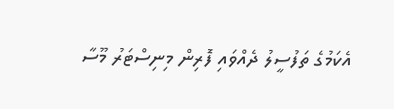އެކަމުގެ ތަފުސީލު ދެއްވައި ފޮރިން މިނިސްޓަރު މޫސާ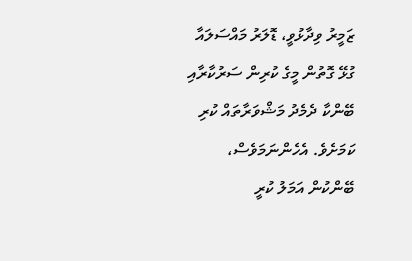ޒަމީރު ވިދާޅުވީ، ޑޮލަރު މައްސަލައާ ގުޅޭ ގޮތުން މީގެ ކުރިން ސަރުކާރާއި ބޭންކާ ދެމެދު މަޝްވަރާތައް ކުރި ކަމަށެވެ. އެހެންނަމަވެސް، ބޭންކުން އަމަލު ކުރީ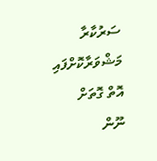ސަރުކާރާ މަޝްވަރާކޮށްފައި އޮތް ގޮތަށް ނޫން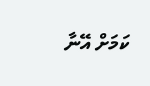ކަމަށް އޭނާ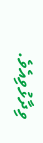ވިދާޅުވިއެވެ.